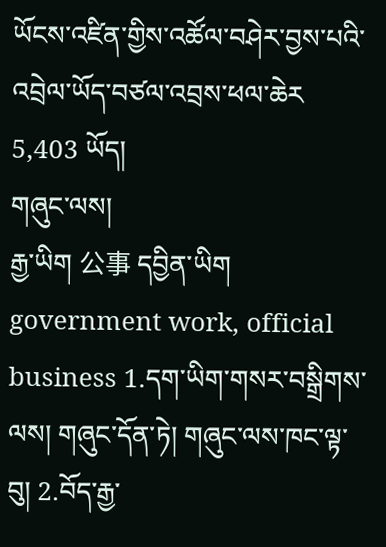ཡོངས་འཛིན་གྱིས་འཚོལ་བཤེར་བྱས་པའི་འབྲེལ་ཡོད་བཙལ་འབྲས་ཕལ་ཆེར 5,403 ཡོད།
གཞུང་ལས།
རྒྱ་ཡིག 公事 དབྱིན་ཡིག government work, official business 1.དག་ཡིག་གསར་བསྒྲིགས་ལས། གཞུང་དོན་ཏེ། གཞུང་ལས་ཁང་ལྟ་བུ། 2.བོད་རྒྱ་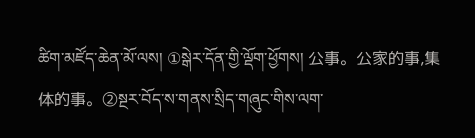ཚིག་མཛོད་ཆེན་མོ་ལས། ①སྒེར་དོན་གྱི་ལྡོག་ཕྱོགས། 公事。公家的事,集体的事。②སྔར་བོད་ས་གནས་སྲིད་གཞུང་གིས་ལག་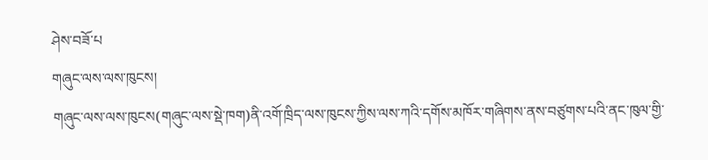ཤེས་བཟོ་པ
གཞུང་ལས་ལས་ཁུངས།
གཞུང་ལས་ལས་ཁུངས(གཞུང་ལས་སྡེ་ཁག)ནི་འགོ་ཁྲིད་ལས་ཁུངས་ཀྱིས་ལས་ཀའི་དགོས་མཁོར་གཞིགས་ནས་བཙུགས་པའི་ནང་ཁུལ་གྱི་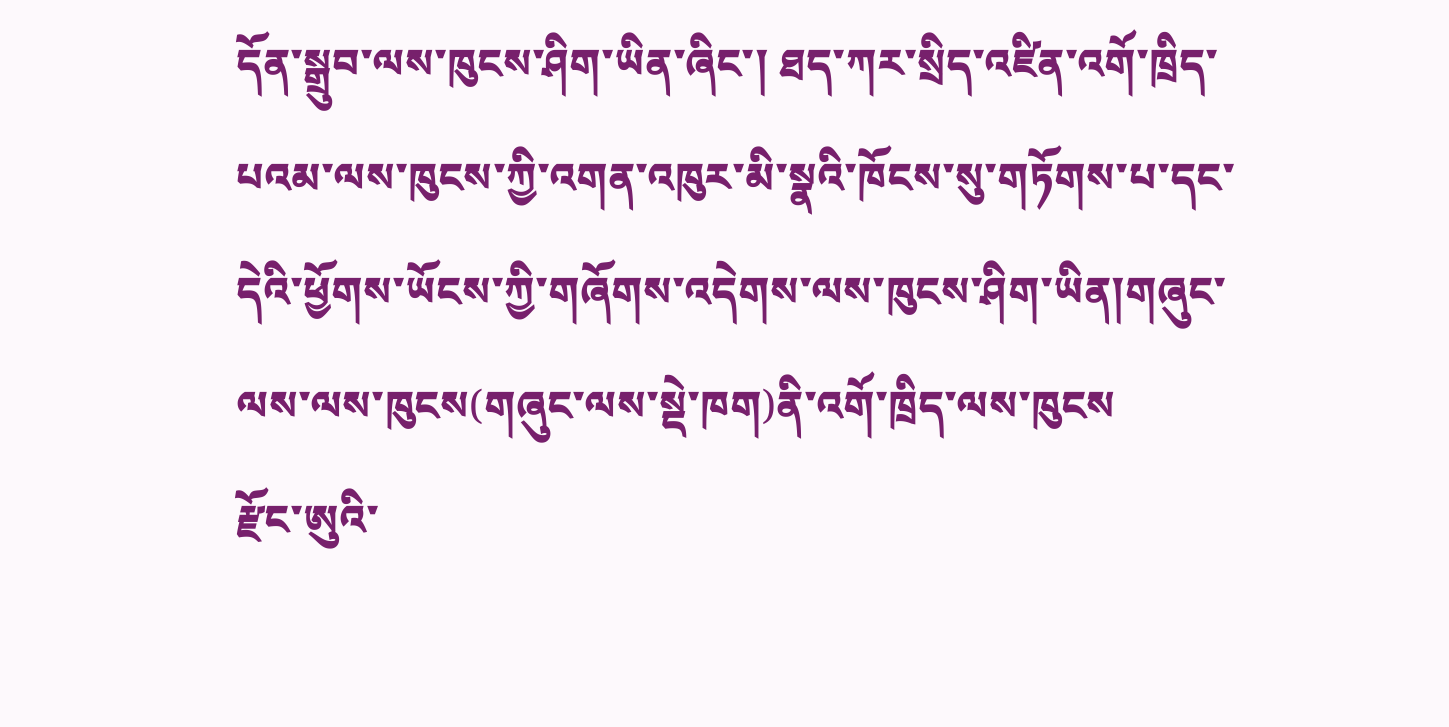དོན་སྒྲུབ་ལས་ཁུངས་ཤིག་ཡིན་ཞིང་། ཐད་ཀར་སྲིད་འཛིན་འགོ་ཁྲིད་པའམ་ལས་ཁུངས་ཀྱི་འགན་འཁུར་མི་སྣའི་ཁོངས་སུ་གཏོགས་པ་དང་དེའི་ཕྱོགས་ཡོངས་ཀྱི་གཞོགས་འདེགས་ལས་ཁུངས་ཤིག་ཡིན།གཞུང་ལས་ལས་ཁུངས(གཞུང་ལས་སྡེ་ཁག)ནི་འགོ་ཁྲིད་ལས་ཁུངས
རྫོང་ཨུའི་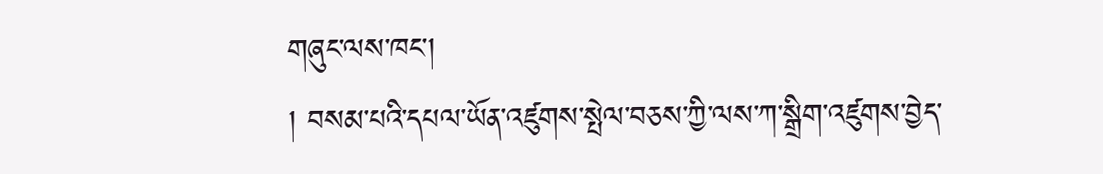གཞུང་ལས་ཁང་།
། བསམ་པའི་དཔལ་ཡོན་འཛུགས་སྤེལ་བཅས་ཀྱི་ལས་ཀ་སྒྲིག་འཛུགས་བྱེད་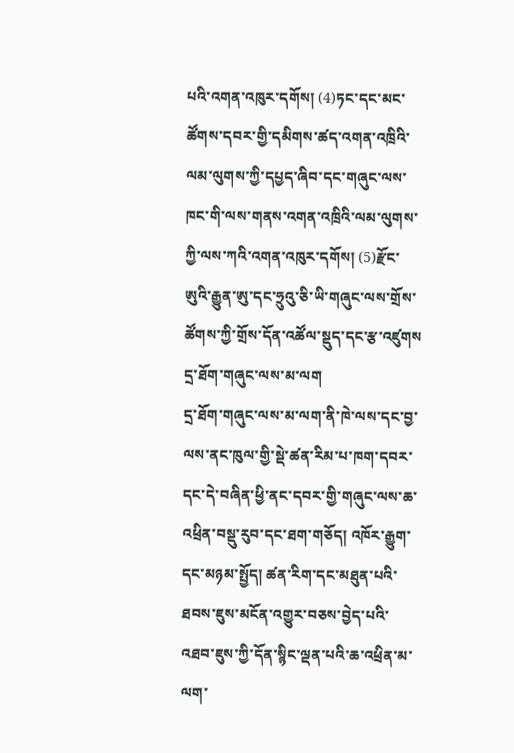པའི་འགན་འཁུར་དགོས། (4)ཏང་དང་མང་ཚོགས་དབར་གྱི་དམིགས་ཚད་འགན་འཁྲིའི་ལམ་ལུགས་ཀྱི་དཔྱད་ཞིབ་དང་གཞུང་ལས་ཁང་གི་ལས་གནས་འགན་འཁྲིའི་ལམ་ལུགས་ཀྱི་ལས་ཀའི་འགན་འཁུར་དགོས། (5)རྫོང་ཨུའི་རྒྱུན་ཨུ་དང་ཧྲུའུ་ཅི་ཡི་གཞུང་ལས་གྲོས་ཚོགས་ཀྱི་གྲོས་དོན་འཚོལ་སྡུད་དང་རྩ་འཛུགས
དྲ་ཐོག་གཞུང་ལས་མ་ལག
དྲ་ཐོག་གཞུང་ལས་མ་ལག་ནི་ཁེ་ལས་དང་བྱ་ལས་ནང་ཁུལ་གྱི་སྡེ་ཚན་རིམ་པ་ཁག་དབར་དང་དེ་བཞིན་ཕྱི་ནང་དབར་གྱི་གཞུང་ལས་ཆ་འཕྲིན་བསྡུ་རུབ་དང་ཐག་གཅོད། འཁོར་རྒྱུག་དང་མཉམ་སྤྱོད། ཚན་རིག་དང་མཐུན་པའི་ཐབས་ཇུས་མངོན་འགྱུར་བཅས་བྱེད་པའི་འཐབ་ཇུས་ཀྱི་དོན་སྙིང་ལྡན་པའི་ཆ་འཕྲིན་མ་ལག་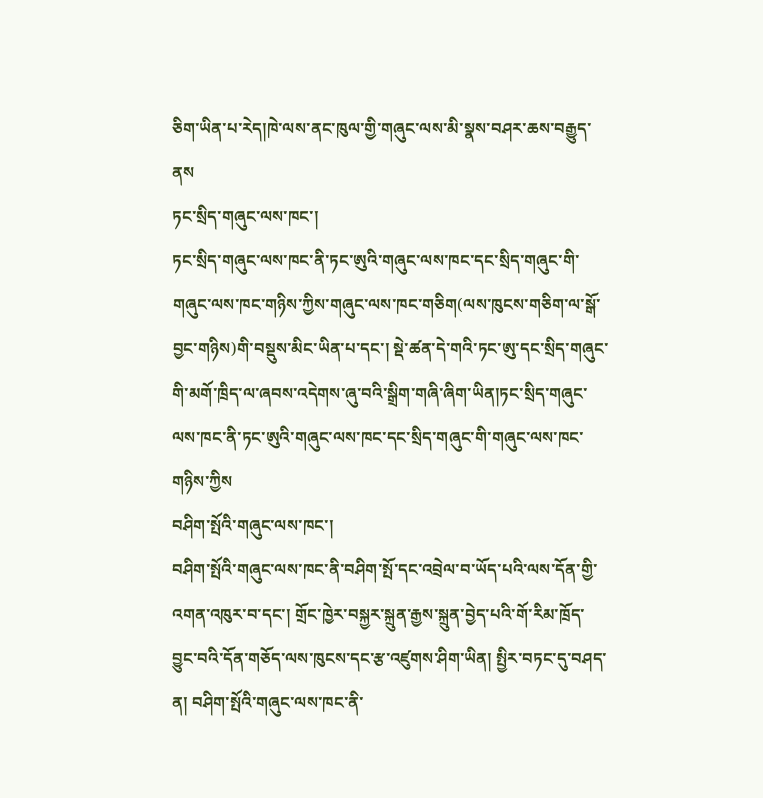ཅིག་ཡིན་པ་རེད།ཁེ་ལས་ནང་ཁུལ་གྱི་གཞུང་ལས་མི་སྣས་བཤར་ཆས་བརྒྱུད་ནས
ཏང་སྲིད་གཞུང་ལས་ཁང་།
ཏང་སྲིད་གཞུང་ལས་ཁང་ནི་ཏང་ཨུའི་གཞུང་ལས་ཁང་དང་སྲིད་གཞུང་གི་གཞུང་ལས་ཁང་གཉིས་ཀྱིས་གཞུང་ལས་ཁང་གཅིག(ལས་ཁུངས་གཅིག་ལ་སྒོ་བྱང་གཉིས)གི་བསྡུས་མིང་ཡིན་པ་དང་། སྡེ་ཚན་དེ་གའི་ཏང་ཨུ་དང་སྲིད་གཞུང་གི་མགོ་ཁྲིད་ལ་ཞབས་འདེགས་ཞུ་བའི་སྒྲིག་གཞི་ཞིག་ཡིན།ཏང་སྲིད་གཞུང་ལས་ཁང་ནི་ཏང་ཨུའི་གཞུང་ལས་ཁང་དང་སྲིད་གཞུང་གི་གཞུང་ལས་ཁང་གཉིས་ཀྱིས
བཤིག་སྤོའི་གཞུང་ལས་ཁང་།
བཤིག་སྤོའི་གཞུང་ལས་ཁང་ནི་བཤིག་སྤོ་དང་འབྲེལ་བ་ཡོད་པའི་ལས་དོན་གྱི་འགན་འཁུར་བ་དང་། གྲོང་ཁྱེར་བསྐྱར་སྐྲུན་རྒྱས་སྐྲུན་བྱེད་པའི་གོ་རིམ་ཁྲོད་བྱུང་བའི་དོན་གཅོད་ལས་ཁུངས་དང་རྩ་འཛུགས་ཤིག་ཡིན། སྤྱིར་བཏང་དུ་བཤད་ན། བཤིག་སྤོའི་གཞུང་ལས་ཁང་ནི་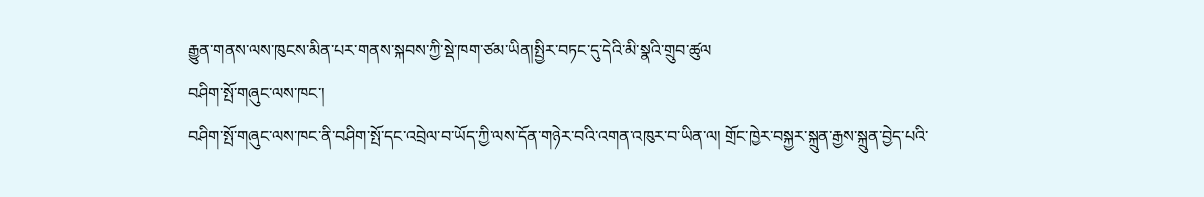རྒྱུན་གནས་ལས་ཁུངས་མིན་པར་གནས་སྐབས་ཀྱི་སྡེ་ཁག་ཙམ་ཡིན།སྤྱིར་བཏང་དུ་དེའི་མི་སྣའི་གྲུབ་ཚུལ
བཤིག་སྤོ་གཞུང་ལས་ཁང་།
བཤིག་སྤོ་གཞུང་ལས་ཁང་ནི་བཤིག་སྤོ་དང་འབྲེལ་བ་ཡོད་ཀྱི་ལས་དོན་གཉེར་བའི་འགན་འཁུར་བ་ཡིན་ལ། གྲོང་ཁྱེར་བསྐྱར་སྐྲུན་རྒྱས་སྐྲུན་བྱེད་པའི་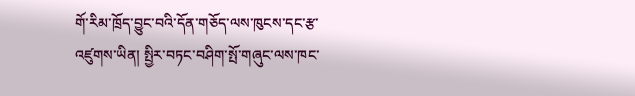གོ་རིམ་ཁྲོད་བྱུང་བའི་དོན་གཅོད་ལས་ཁུངས་དང་རྩ་འཛུགས་ཡིན། སྤྱིར་བཏང་བཤིག་སྤོ་གཞུང་ལས་ཁང་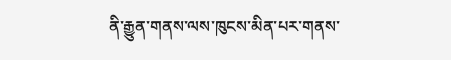ནི་རྒྱུན་གནས་ལས་ཁུངས་མིན་པར་གནས་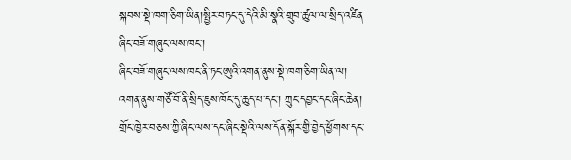སྐབས་སྡེ་ཁག་ཅིག་ཡིན།སྤྱིར་བཏང་དུ་དེའི་མི་སྣའི་གྲུབ་ཚུལ་ལ་སྲིད་འཛིན
ཞིང་བཟོ་གཞུང་ལས་ཁང་།
ཞིང་བཟོ་གཞུང་ལས་ཁང་ནི་ཏང་ཨུའི་འགན་ནུས་སྡེ་ཁག་ཅིག་ཡིན་ལ། འགན་ནུས་གཙོ་བོ་ནི་སྲིད་ཇུས་ཁོང་དུ་ཆུད་པ་དང་། ཀྲུང་དབྱང་དང་ཞིང་ཆེན། གྲོང་ཁྱེར་བཅས་ཀྱི་ཞིང་ལས་དང་ཞིང་སྡེའི་ལས་དོན་སྐོར་གྱི་བྱེད་ཕྱོགས་དང་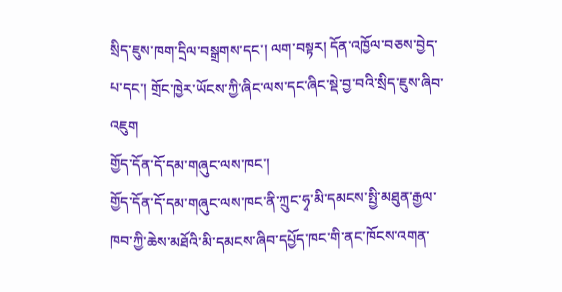སྲིད་ཇུས་ཁག་དྲིལ་བསྒྲགས་དང་། ལག་བསྟར། དོན་འཁྱོལ་བཅས་བྱེད་པ་དང་། གྲོང་ཁྱེར་ཡོངས་ཀྱི་ཞིང་ལས་དང་ཞིང་སྡེ་བྱ་བའི་སྲིད་ཇུས་ཞིབ་འཇུག
གྱོད་དོན་དོ་དམ་གཞུང་ལས་ཁང་།
གྱོད་དོན་དོ་དམ་གཞུང་ལས་ཁང་ནི་ཀྲུང་ཧྭ་མི་དམངས་སྤྱི་མཐུན་རྒྱལ་ཁབ་ཀྱི་ཆེས་མཐོའི་མི་དམངས་ཞིབ་དཔྱོད་ཁང་གི་ནང་ཁོངས་འགན་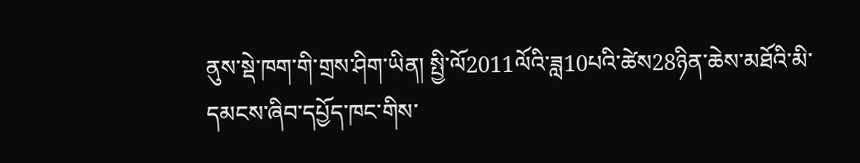ནུས་སྡེ་ཁག་གི་གྲས་ཤིག་ཡིན། སྤྱི་ལོ2011ལོའི་ཟླ10པའི་ཚེས28ཉིན་ཆེས་མཐོའི་མི་དམངས་ཞིབ་དཔྱོད་ཁང་གིས་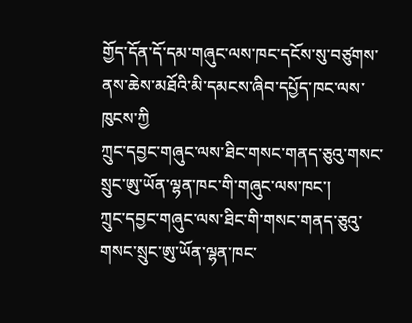གྱོད་དོན་དོ་དམ་གཞུང་ལས་ཁང་དངོས་སུ་བཙུགས་ནས་ཆེས་མཐོའི་མི་དམངས་ཞིབ་དཔྱོད་ཁང་ལས་ཁུངས་ཀྱི
ཀྲུང་དབྱང་གཞུང་ལས་ཐིང་གསང་གནད་ཅུའུ་གསང་སྲུང་ཨུ་ཡོན་ལྷན་ཁང་གི་གཞུང་ལས་ཁང་།
ཀྲུང་དབྱང་གཞུང་ལས་ཐིང་གི་གསང་གནད་ཅུའུ་གསང་སྲུང་ཨུ་ཡོན་ལྷན་ཁང་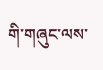གི་གཞུང་ལས་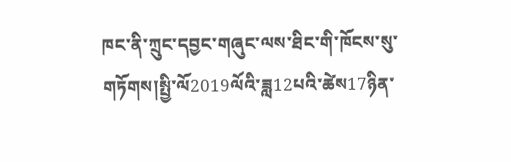ཁང་ནི་ཀྲུང་དབྱང་གཞུང་ལས་ཐིང་གི་ཁོངས་སུ་གཏོགས།སྤྱི་ལོ2019ལོའི་ཟླ12པའི་ཚེས17ཉིན་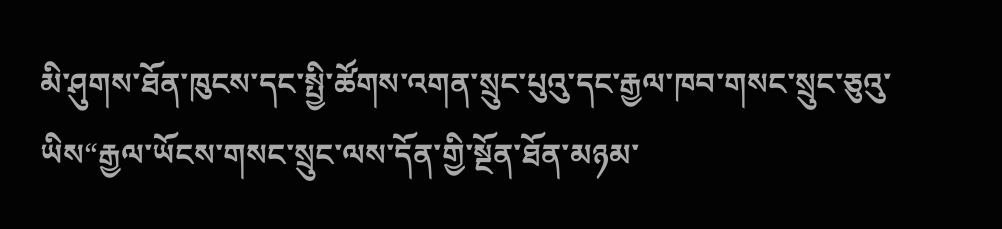མི་ཤུགས་ཐོན་ཁུངས་དང་སྤྱི་ཚོགས་འགན་སྲུང་པུའུ་དང་རྒྱལ་ཁབ་གསང་སྲུང་ཅུའུ་ཡིས“རྒྱལ་ཡོངས་གསང་སྲུང་ལས་དོན་གྱི་སྔོན་ཐོན་མཉམ་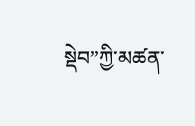སྡེབ”ཀྱི་མཚན་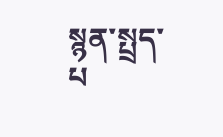སྙན་སྤྲད་པ